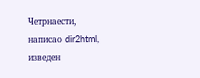Четрнаести, написао dir2html, изведен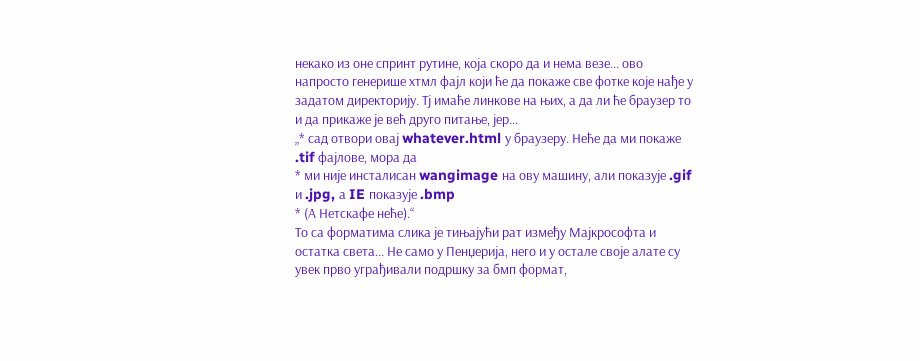некако из оне спринт рутине, која скоро да и нема везе... ово напросто генерише хтмл фајл који ће да покаже све фотке које нађе у задатом директорију. Тј имаће линкове на њих, а да ли ће браузер то и да прикаже је већ друго питање, јер...
„* сад отвори овај whatever.html у браузеру. Неће да ми покаже .tif фајлове, мора да
* ми није инсталисан wangimage на ову машину, али показује .gif и .jpg, а IE показује .bmp
* (А Нетскафе неће).“
То са форматима слика је тињајући рат између Мајкрософта и остатка света... Не само у Пенџерија, него и у остале своје алате су увек прво уграђивали подршку за бмп формат,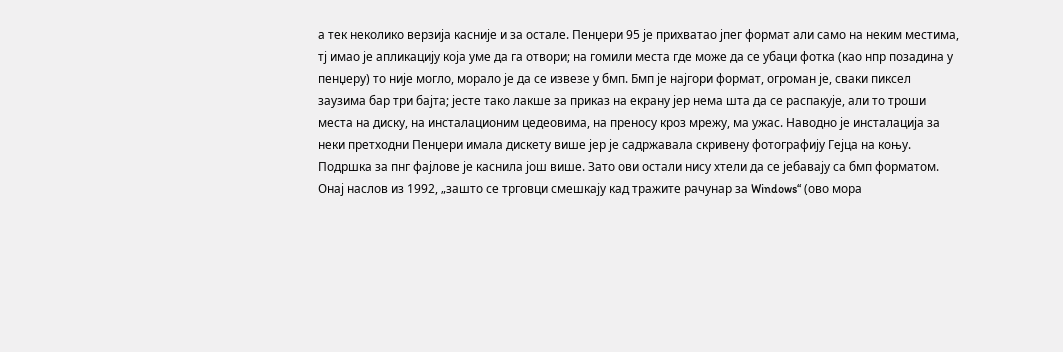а тек неколико верзија касније и за остале. Пенџери 95 је прихватао јпег формат али само на неким местима, тј имао је апликацију која уме да га отвори; на гомили места где може да се убаци фотка (као нпр позадина у пенџеру) то није могло, морало је да се извезе у бмп. Бмп је најгори формат, огроман је, сваки пиксел заузима бар три бајта; јесте тако лакше за приказ на екрану јер нема шта да се распакује, али то троши места на диску, на инсталационим цедеовима, на преносу кроз мрежу, ма ужас. Наводно је инсталација за неки претходни Пенџери имала дискету више јер је садржавала скривену фотографију Гејца на коњу. Подршка за пнг фајлове је каснила још више. Зато ови остали нису хтели да се јебавају са бмп форматом.
Онај наслов из 1992, „зашто се трговци смешкају кад тражите рачунар за Windows“ (ово мора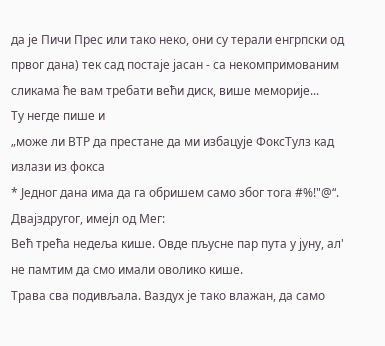да је Пичи Прес или тако неко, они су терали енгрпски од првог дана) тек сад постаје јасан - са некомпримованим сликама ће вам требати већи диск, више меморије...
Ту негде пише и
„може ли ВТР да престане да ми избацује ФоксТулз кад излази из фокса
* Једног дана има да га обришем само због тога #%!"@“.
Двајздругог, имејл од Мег:
Већ трећа недеља кише. Овде пљусне пар пута у јуну, ал' не памтим да смо имали оволико кише.
Трава сва подивљала. Ваздух је тако влажан, да само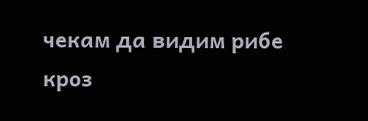чекам да видим рибе кроз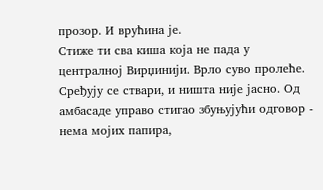прозор. И врућина је.
Стиже ти сва киша која не пада у централној Вирџинији. Врло суво пролеће.
Сређују се ствари, и ништа није јасно. Од амбасаде управо стигао збуњујући одговор - нема мојих папира,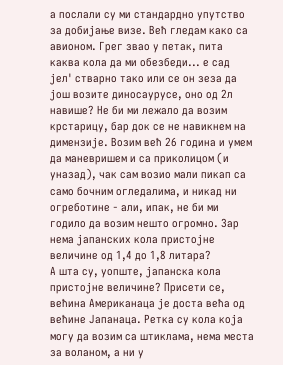а послали су ми стандардно упутство за добијање визе. Већ гледам како са авионом. Грег звао у петак, пита каква кола да ми обезбеди... е сад јел' стварно тако или се он зеза да још возите диносаурусе, оно од 2л навише? Не би ми лежало да возим крстарицу, бар док се не навикнем на димензије. Возим већ 26 година и умем да маневришем и са приколицом (и уназад), чак сам возио мали пикап са само бочним огледалима, и никад ни огреботине - али, ипак, не би ми годило да возим нешто огромно. Зар нема јапанских кола пристојне величине од 1,4 до 1,8 литара?
А шта су, уопште, јапанска кола пристојне величине? Присети се, већина Американаца је доста већа од већине Јапанаца. Ретка су кола која могу да возим са штиклама, нема места за воланом, а ни у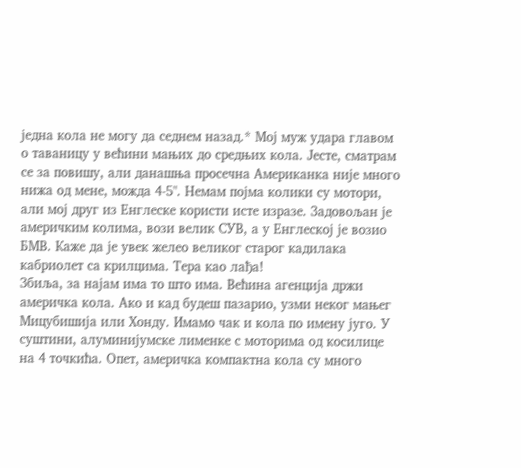једна кола не могу да седнем назад.* Мој муж удара главом о таваницу у већини мањих до средњих кола. Јесте, сматрам се за повишу, али данашња просечна Американка није много нижа од мене, можда 4-5". Немам појма колики су мотори, али мој друг из Енглеске користи исте изразе. Задовољан је америчким колима, вози велик СУВ, а у Енглеској је возио БМВ. Каже да је увек желео великог старог кадилака кабриолет са крилцима. Тера као лађа!
Збиља, за најам има то што има. Већина агенција држи америчка кола. Ако и кад будеш пазарио, узми неког мањег Мицубишија или Хонду. Имамо чак и кола по имену југо. У суштини, алуминијумске лименке с моторима од косилице на 4 точкића. Опет, америчка компактна кола су много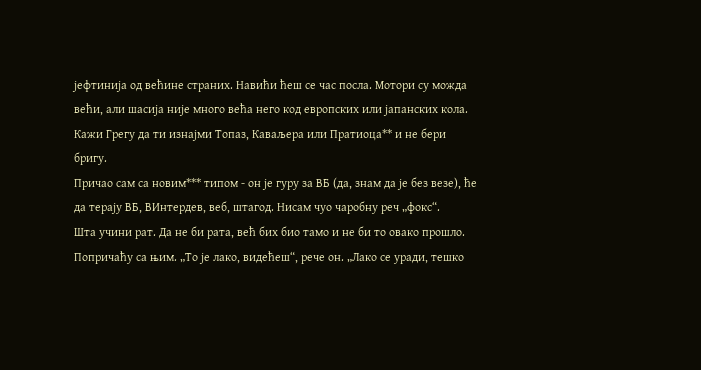јефтинија од већине страних. Навићи ћеш се час посла. Мотори су можда већи, али шасија није много већа него код европских или јапанских кола. Кажи Грегу да ти изнајми Топаз, Каваљера или Пратиоца** и не бери бригу.
Причао сам са новим*** типом - он је гуру за ВБ (да, знам да је без везе), ће да терају ВБ, ВИнтердев, веб, штагод. Нисам чуо чаробну реч „фокс“.
Шта учини рат. Да не би рата, већ бих био тамо и не би то овако прошло. Попричаћу са њим. „То је лако, видећеш“, рече он. „Лако се уради, тешко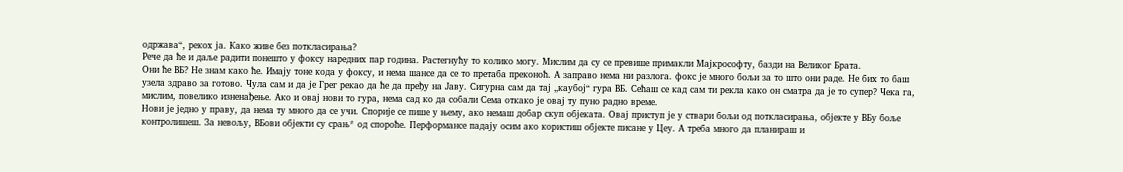одржава“, рекох ја. Како живе без поткласирања?
Рече да ће и даље радити понешто у фоксу наредних пар година. Растегнућу то колико могу. Мислим да су се превише примакли Мајкрософту, базди на Великог Брата.
Они ће ВБ? Не знам како ће. Имају тоне кода у фоксу, и нема шансе да се то претаба преконоћ. А заправо нема ни разлога. фокс је много бољи за то што они раде. Не бих то баш узела здраво за готово. Чула сам и да је Грег рекао да ће да пређу на Јаву. Сигурна сам да тај „каубој“ гура ВБ. Сећаш се кад сам ти рекла како он сматра да је то супер? Чека га, мислим, повелико изненађење. Ако и овај нови то гура, нема сад ко да собали Сема откако је овај ту пуно радно време.
Нови је једно у праву, да нема ту много да се учи. Спорије се пише у њему, ако немаш добар скуп објеката. Овај приступ је у ствари бољи од поткласирања, објекте у ВБу боље контролишеш. За невољу, ВБови објекти су срањ* од спороће. Перформансе падају осим ако користиш објекте писане у Цеу. А треба много да планираш и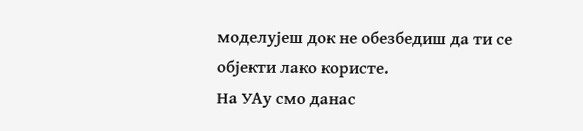моделујеш док не обезбедиш да ти се објекти лако користе.
На УАу смо данас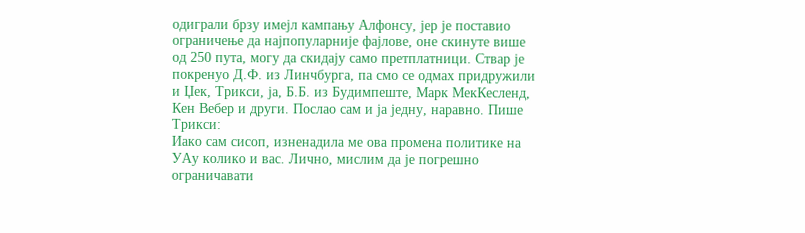одиграли брзу имејл кампању Алфонсу, јер је поставио ограничење да најпопуларније фајлове, оне скинуте више од 250 пута, могу да скидају само претплатници. Ствар је покренуо Д.Ф. из Линчбурга, па смо се одмах придружили и Џек, Трикси, ја, Б.Б. из Будимпеште, Марк МекКесленд, Кен Вебер и други. Послао сам и ја једну, наравно. Пише Трикси:
Иако сам сисоп, изненадила ме ова промена политике на УАу колико и вас. Лично, мислим да је погрешно ограничавати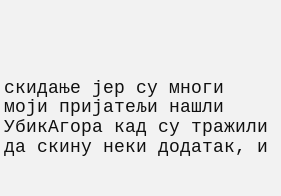скидање јер су многи моји пријатељи нашли УбикАгора кад су тражили да скину неки додатак, и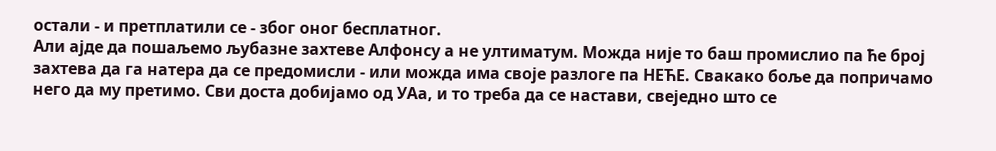остали - и претплатили се - због оног бесплатног.
Али ајде да пошаљемо љубазне захтеве Алфонсу а не ултиматум. Можда није то баш промислио па ће број захтева да га натера да се предомисли - или можда има своје разлоге па НЕЋЕ. Свакако боље да попричамо него да му претимо. Сви доста добијамо од УАа, и то треба да се настави, свеједно што се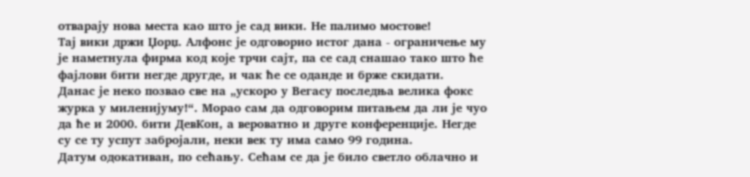отварају нова места као што је сад вики. Не палимо мостове!
Тај вики држи Џорџ. Алфонс је одговорио истог дана - ограничење му је наметнула фирма код које трчи сајт, па се сад снашао тако што ће фајлови бити негде другде, и чак ће се оданде и брже скидати.
Данас је неко позвао све на „ускоро у Вегасу последња велика фокс журка у миленијуму!“. Морао сам да одговорим питањем да ли је чуо да ће и 2000. бити ДевКон, а вероватно и друге конференције. Негде су се ту успут забројали, неки век ту има само 99 година.
Датум одокативан, по сећању. Сећам се да је било светло облачно и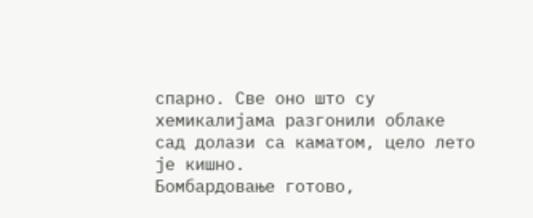спарно. Све оно што су хемикалијама разгонили облаке сад долази са каматом, цело лето је кишно.
Бомбардовање готово,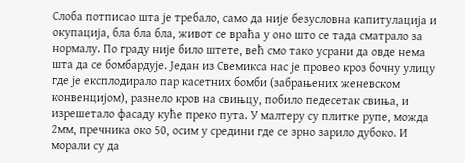Слоба потписао шта је требало, само да није безусловна капитулација и окупација, бла бла бла, живот се враћа у оно што се тада сматрало за нормалу. По граду није било штете, већ смо тако усрани да овде нема шта да се бомбардује. Један из Свемикса нас је провео кроз бочну улицу где је експлодирало пар касетних бомби (забрањених женевском конвенцијом), разнело кров на свињцу, побило педесетак свиња, и изрешетало фасаду куће преко пута. У малтеру су плитке рупе, можда 2мм, пречника око 50, осим у средини где се зрно зарило дубоко. И морали су да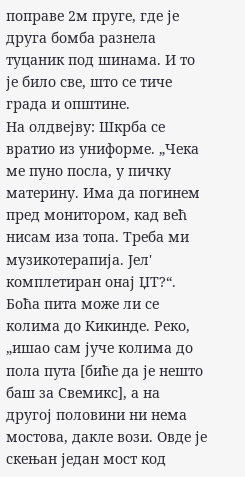поправе 2м пруге, где је друга бомба разнела туцаник под шинама. И то је било све, што се тиче града и општине.
На олдвејву: Шкрба се вратио из униформе. „Чека ме пуно посла, у пичку материну. Има да погинем пред монитором, кад већ нисам иза топа. Треба ми музикотерапија. Јел' комплетиран онај ЏТ?“.
Боћа пита може ли се колима до Кикинде. Реко, „ишао сам јуче колима до пола пута [биће да је нешто баш за Свемикс], а на другој половини ни нема мостова, дакле вози. Овде је скењан један мост код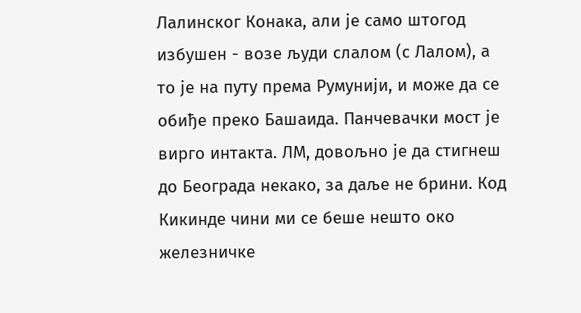Лалинског Конака, али је само штогод избушен - возе људи слалом (с Лалом), а то је на путу према Румунији, и може да се обиђе преко Башаида. Панчевачки мост је вирго интакта. ЛМ, довољно је да стигнеш до Београда некако, за даље не брини. Код Кикинде чини ми се беше нешто око железничке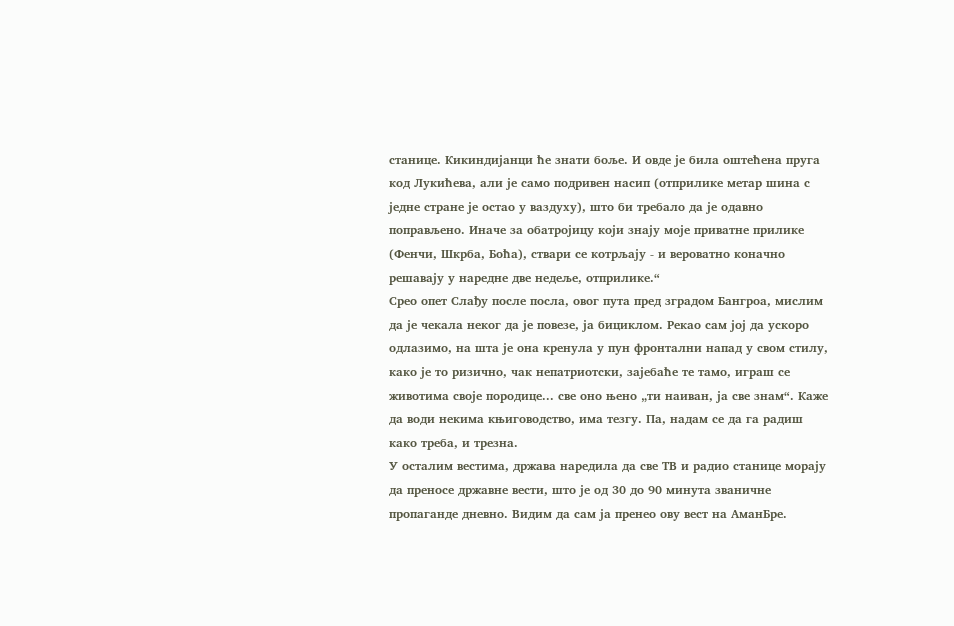станице. Кикиндијанци ће знати боље. И овде је била оштећена пруга код Лукићева, али је само подривен насип (отприлике метар шина с једне стране је остао у ваздуху), што би требало да је одавно поправљено. Иначе за обатројицу који знају моје приватне прилике (Фенчи, Шкрба, Боћа), ствари се котрљају - и вероватно коначно решавају у наредне две недеље, отприлике.“
Срео опет Слађу после посла, овог пута пред зградом Бангроа, мислим да је чекала неког да је повезе, ја бициклом. Рекао сам јој да ускоро одлазимо, на шта је она кренула у пун фронтални напад у свом стилу, како је то ризично, чак непатриотски, зајебаће те тамо, играш се животима своје породице... све оно њено „ти наиван, ја све знам“. Каже да води некима књиговодство, има тезгу. Па, надам се да га радиш како треба, и трезна.
У осталим вестима, држава наредила да све ТВ и радио станице морају да преносе државне вести, што је од 30 до 90 минута званичне пропаганде дневно. Видим да сам ја пренео ову вест на АманБре.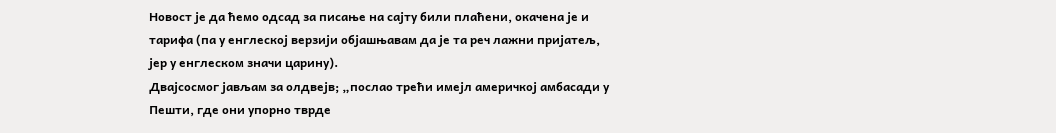Новост је да ћемо одсад за писање на сајту били плаћени, окачена је и тарифа (па у енглеској верзији објашњавам да је та реч лажни пријатељ, јер у енглеском значи царину).
Двајсосмог јављам за олдвејв; „послао трећи имејл америчкој амбасади у Пешти, где они упорно тврде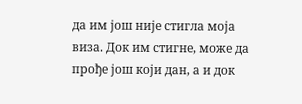да им још није стигла моја виза. Док им стигне, може да прође још који дан, а и док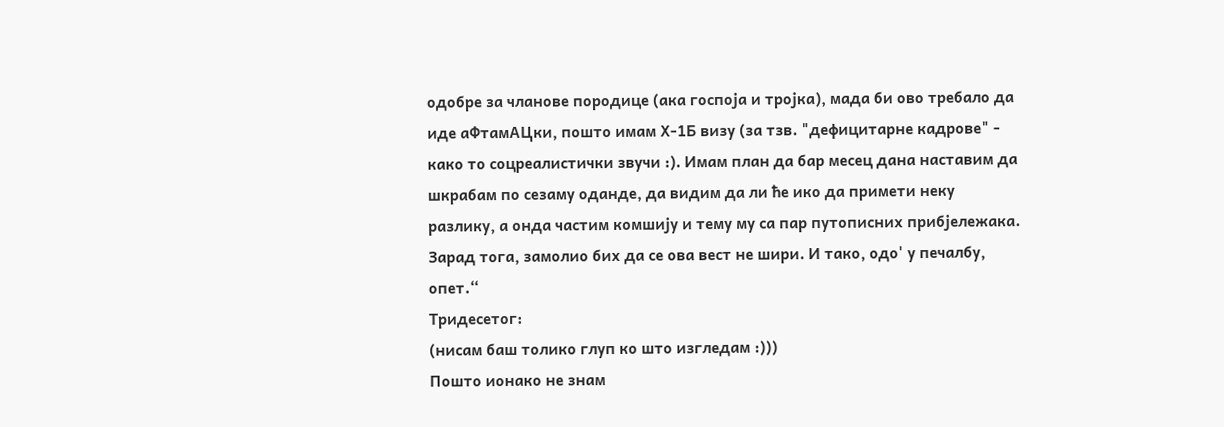одобре за чланове породице (ака госпоја и тројка), мада би ово требало да иде аФтамАЦки, пошто имам Х-1Б визу (за тзв. "дефицитарне кадрове" - како то соцреалистички звучи :). Имам план да бар месец дана наставим да шкрабам по сезаму оданде, да видим да ли ће ико да примети неку разлику, а онда частим комшију и тему му са пар путописних прибјележака. Зарад тога, замолио бих да се ова вест не шири. И тако, одо' у печалбу, опет.“
Тридесетог:
(нисам баш толико глуп ко што изгледам :)))
Пошто ионако не знам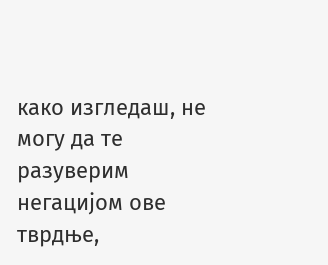како изгледаш, не могу да те разуверим негацијом ове тврдње,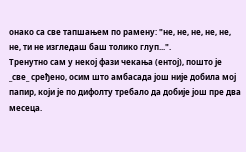онако са све тапшањем по рамену: "не, не, не, не, не, не, ти не изгледаш баш толико глуп...".
Тренутно сам у некој фази чекања (ентој), пошто је _све_ сређено, осим што амбасада још није добила мој папир, који је по дифолту требало да добије још пре два месеца.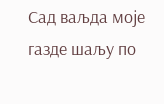Сад ваљда моје газде шаљу по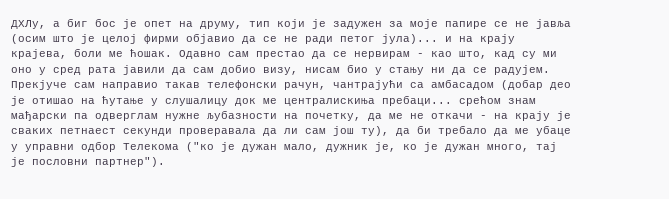ДХЛу, а биг бос је опет на друму, тип који је задужен за моје папире се не јавља (осим што је целој фирми објавио да се не ради петог јула)... и на крају крајева, боли ме ћошак. Одавно сам престао да се нервирам - као што, кад су ми оно у сред рата јавили да сам добио визу, нисам био у стању ни да се радујем.
Прекјуче сам направио такав телефонски рачун, чантрајући са амбасадом (добар део је отишао на ћутање у слушалицу док ме централискиња пребаци... срећом знам мађарски па одверглам нужне љубазности на почетку, да ме не откачи - на крају је сваких петнаест секунди проверавала да ли сам још ту), да би требало да ме убаце у управни одбор Телекома ("ко је дужан мало, дужник је, ко је дужан много, тај је пословни партнер").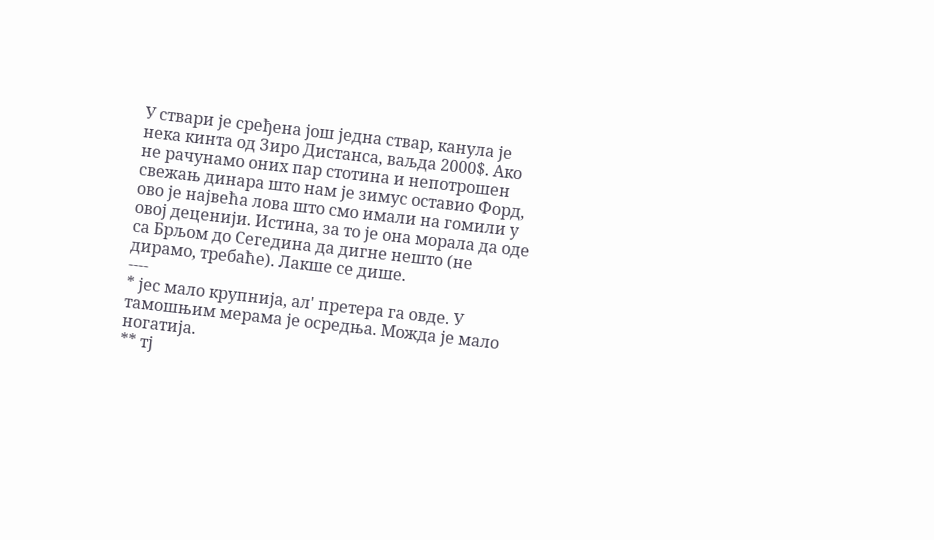У ствари је сређена још једна ствар, канула је нека кинта од Зиро Дистанса, ваљда 2000$. Ако не рачунамо оних пар стотина и непотрошен свежањ динара што нам је зимус оставио Форд, ово је највећа лова што смо имали на гомили у овој деценији. Истина, за то је она морала да оде са Брљом до Сегедина да дигне нешто (не дирамо, требаће). Лакше се дише.
----
* јес мало крупнија, ал' претера га овде. У тамошњим мерама је осредња. Можда је мало ногатија.
** тј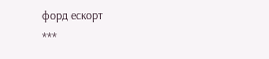форд ескорт
***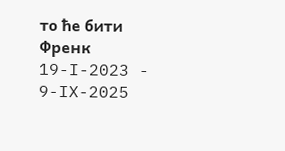то ће бити Френк
19-I-2023 - 9-IX-2025